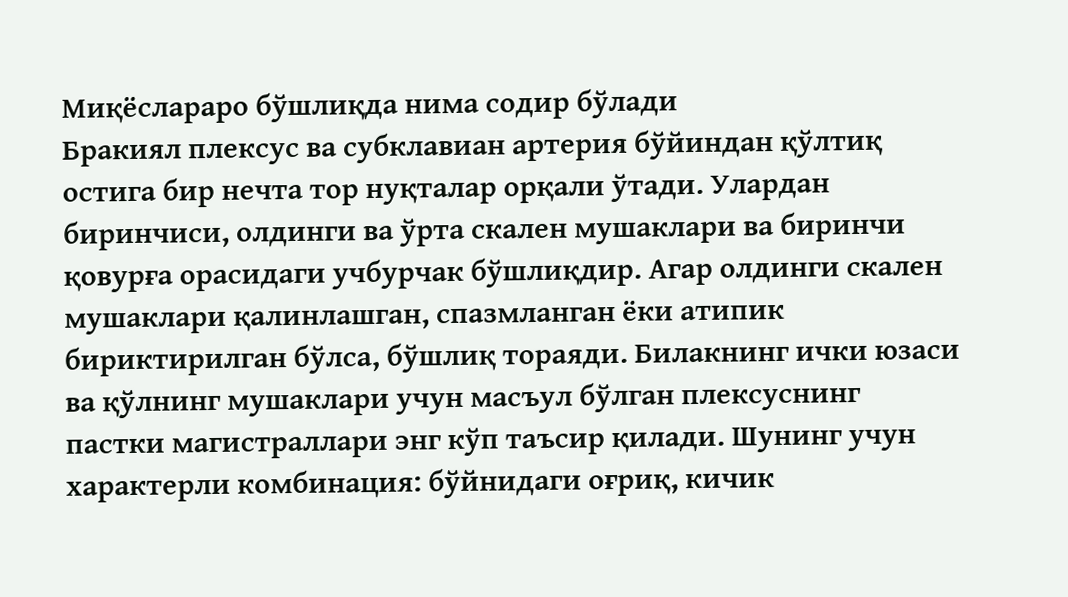Миқёслараро бўшлиқда нима содир бўлади
Бракиял плексус ва субклавиан артерия бўйиндан қўлтиқ остига бир нечта тор нуқталар орқали ўтади. Улардан биринчиси, олдинги ва ўрта скален мушаклари ва биринчи қовурға орасидаги учбурчак бўшлиқдир. Агар олдинги скален мушаклари қалинлашган, спазмланган ёки атипик бириктирилган бўлса, бўшлиқ тораяди. Билакнинг ички юзаси ва қўлнинг мушаклари учун масъул бўлган плексуснинг пастки магистраллари энг кўп таъсир қилади. Шунинг учун характерли комбинация: бўйнидаги оғриқ, кичик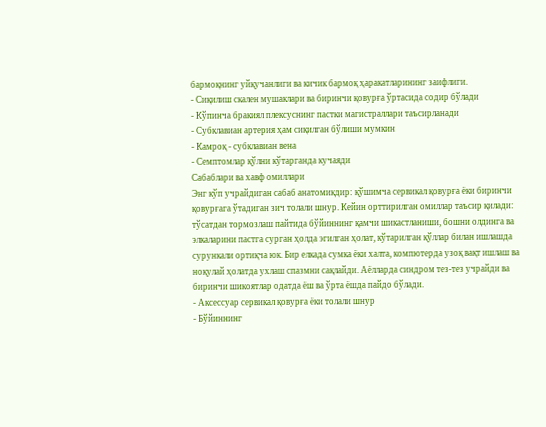бармоқнинг уйқучанлиги ва кичик бармоқ ҳаракатларининг заифлиги.
- Сиқилиш скален мушаклари ва биринчи қовурға ўртасида содир бўлади
- Кўпинча бракиял плексуснинг пастки магистраллари таъсирланади
- Субклавиан артерия ҳам сиқилган бўлиши мумкин
- Камроқ - субклавиан вена
- Семптомлар қўлни кўтарганда кучаяди
Сабаблари ва хавф омиллари
Энг кўп учрайдиган сабаб анатомикдир: қўшимча сервикал қовурға ёки биринчи қовурғага ўтадиган зич толали шнур. Кейин орттирилган омиллар таъсир қилади: тўсатдан тормозлаш пайтида бўйиннинг қамчи шикастланиши, бошни олдинга ва элкаларини пастга сурган ҳолда эгилган ҳолат, кўтарилган қўллар билан ишлашда сурункали ортиқча юк. Бир елкада сумка ёки халта, компютерда узоқ вақт ишлаш ва ноқулай ҳолатда ухлаш спазмни сақлайди. Аёлларда синдром тез-тез учрайди ва биринчи шикоятлар одатда ёш ва ўрта ёшда пайдо бўлади.
- Аксессуар сервикал қовурға ёки толали шнур
- Бўйиннинг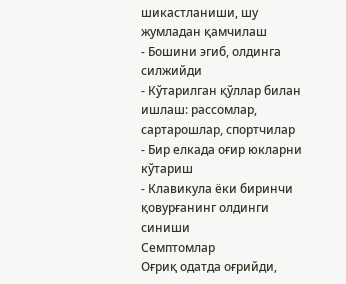шикастланиши, шу жумладан қамчилаш
- Бошини эгиб, олдинга силжийди
- Кўтарилган қўллар билан ишлаш: рассомлар, сартарошлар, спортчилар
- Бир елкада оғир юкларни кўтариш
- Клавикула ёки биринчи қовурғанинг олдинги синиши
Семптомлар
Оғриқ одатда оғрийди,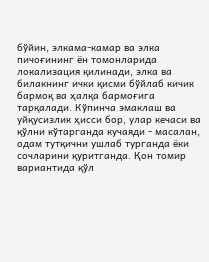бўйин, элкама-камар ва элка пичоғининг ён томонларида локализация қилинади, элка ва билакнинг ички қисми бўйлаб кичик бармоқ ва ҳалқа бармоғига тарқалади. Кўпинча эмаклаш ва уйқусизлик ҳисси бор, улар кечаси ва қўлни кўтарганда кучаяди - масалан, одам тутқични ушлаб турганда ёки сочларини қуритганда. Қон томир вариантида қўл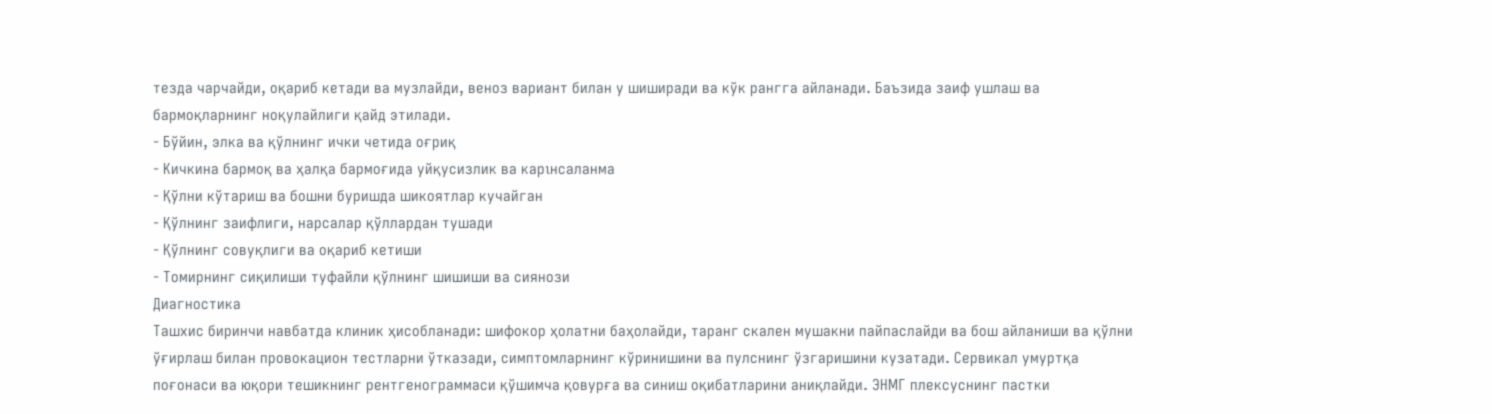тезда чарчайди, оқариб кетади ва музлайди, веноз вариант билан у шиширади ва кўк рангга айланади. Баъзида заиф ушлаш ва бармоқларнинг ноқулайлиги қайд этилади.
- Бўйин, элка ва қўлнинг ички четида оғриқ
- Кичкина бармоқ ва ҳалқа бармоғида уйқусизлик ва карıнсаланма
- Қўлни кўтариш ва бошни буришда шикоятлар кучайган
- Қўлнинг заифлиги, нарсалар қўллардан тушади
- Қўлнинг совуқлиги ва оқариб кетиши
- Томирнинг сиқилиши туфайли қўлнинг шишиши ва сиянози
Диагностика
Ташхис биринчи навбатда клиник ҳисобланади: шифокор ҳолатни баҳолайди, таранг скален мушакни пайпаслайди ва бош айланиши ва қўлни ўғирлаш билан провокацион тестларни ўтказади, симптомларнинг кўринишини ва пулснинг ўзгаришини кузатади. Сервикал умуртқа поғонаси ва юқори тешикнинг рентгенограммаси қўшимча қовурға ва синиш оқибатларини аниқлайди. ЭНМГ плексуснинг пастки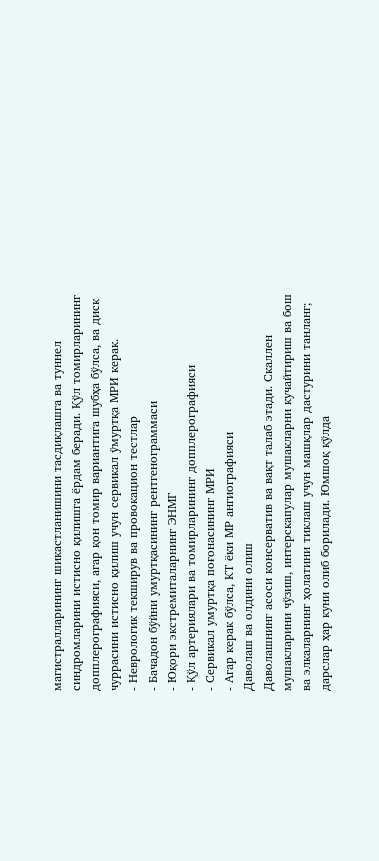магистралларининг шикастланишини тасдиқлашга ва туннел синдромларини истисно қилишга ёрдам беради. Қўл томирларининг допплерографияси, агар қон томир вариантига шубҳа бўлса, ва диск чуррасини истисно қилиш учун сервикал ўмуртқа МРИ керак.
- Неврологик текширув ва провокацион тестлар
- Бачадон бўйни умуртқасининг рентгенограммаси
- Юқори экстремиталарнинг ЭНМГ
- Қўл артериялари ва томирларининг допплерографияси
- Сервикал умуртқа поғонасининг МРИ
- Агар керак бўлса, КТ ёки МР ангиографияси
Даволаш ва олдини олиш
Даволашнинг асоси консерватив ва вақт талаб этади. Скаллен мушакларини чўзиш, интерскапулар мушакларни кучайтириш ва бош ва элкаларнинг ҳолатини тиклаш учун машқлар дастурини танланг; дарслар ҳар куни олиб борилади. Юмшоқ қўлда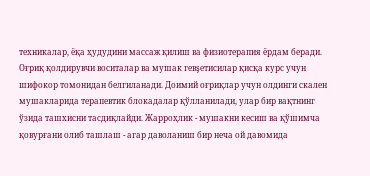техникалар, ёқа ҳудудини массаж қилиш ва физиотерапия ёрдам беради. Оғриқ қолдирувчи воситалар ва мушак гевşетисилар қисқа курс учун шифокор томонидан белгиланади. Доимий оғриқлар учун олдинги скален мушакларида терапевтик блокадалар қўлланилади, улар бир вақтнинг ўзида ташхисни тасдиқлайди. Жарроҳлик - мушакни кесиш ва қўшимча қовурғани олиб ташлаш - агар даволаниш бир неча ой давомида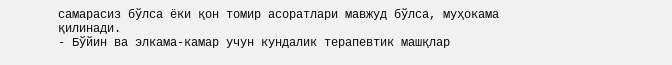самарасиз бўлса ёки қон томир асоратлари мавжуд бўлса, муҳокама қилинади.
- Бўйин ва элкама-камар учун кундалик терапевтик машқлар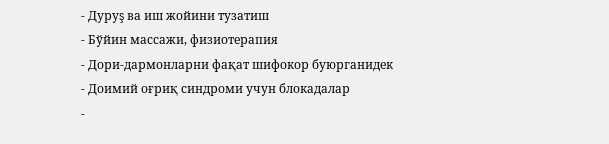- Дуруş ва иш жойини тузатиш
- Бўйин массажи, физиотерапия
- Дори-дармонларни фақат шифокор буюрганидек
- Доимий оғриқ синдроми учун блокадалар
-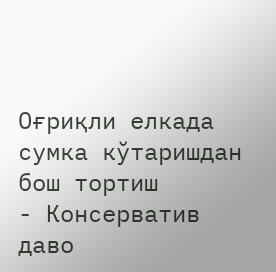Оғриқли елкада сумка кўтаришдан бош тортиш
- Консерватив даво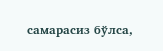самарасиз бўлса,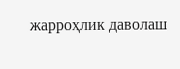жарроҳлик даволаш